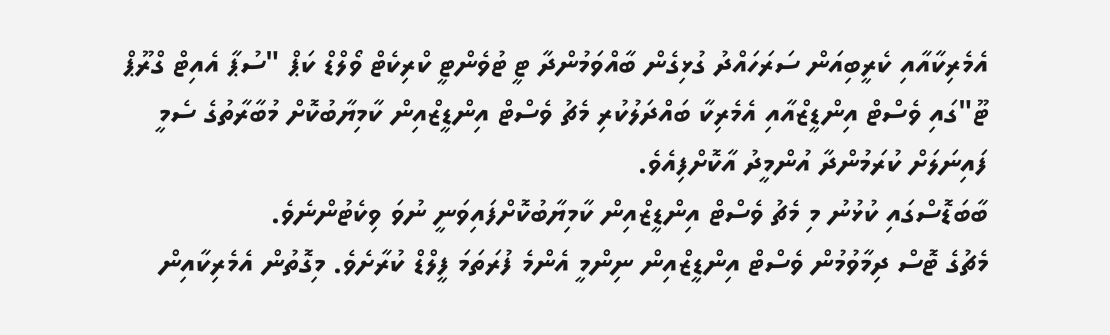އެމެރިކާއާއި ކެރީބިއަން ސަރަހައްދު ގުޅިގެން ބާއްވަމުންދާ ޓީ ޓުވެންޓީ ކްރިކެޓް ވޯލްޑް ކަޕް "ސުޕާ އެއިޓް ގްރޫޕް ޓޫ"ގައި ވެސްޓް އިންޑީޒްއާއި އެމެރިކާ ބައްދަލުކުރި މެޗު ވެސްޓް އިންޑީޒްއިން ކާމިޔާބުކޮށް މުބާރާތުގެ ސެމީ ފައިނަލަށް ކުރަމުންދާ އުންމީދު އާކޮށްފިއެވެ.
ބާބަޑޮސްގައި ކުޅުނު މި މެޗު ވެސްޓް އިންޑީޒްއިން ކާމިޔާބުކޮށްފައިވަނީ ނުވަ ވިކެޓުންނެވެ.
މެޗުގެ ޓޮސް ދިމާވުމުން ވެސްޓް އިންޑީޒްއިން ނިންމީ އެންމެ ފުރަތަމަ ފީލްޑް ކުރާށެވެ. މިގޮތުން އެމެރިކާއިން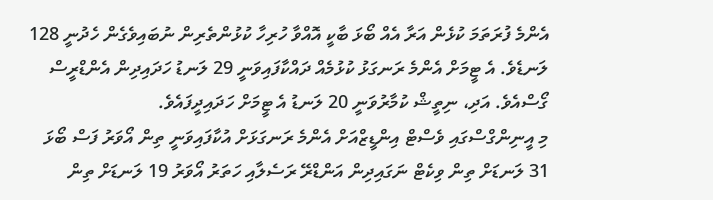އެންމެ ފުރަތަމަ ކުޅެން އަރާ އެއް ބޯޅަ ބާކީ އޮއްވާ ހުރިހާ ކުޅުންތެރިން ނުބައިވެގެން ހެދުނީ 128 ލަނޑެވެ. އެ ޓީމަށް އެންމެ ރަނގަޅު ކުޅުމެއް ދައްކާފައިވަނީ 29 ލަނޑު ހަދައިދިން އެންޑްރީސް ގޯސްއެވެ. އަދި، ނިތީޝް ކުމާރުވަނީ 20 ލަނޑު އެ ޓީމަށް ހަދައިދީފައެވެ.
މި އީނިންގްސްގައި ވެސްޓް އިންޑީޒްއަށް އެންމެ ރަނގަޅަށް އުކާފައިވަނީ ތިން އޯވަރު ފަސް ބޯޅަ 31 ލަނޑަށް ތިން ވިކެޓް ނަގައިދިން އަންޑްރޭ ރަސެލާއި ހަތަރު އޯވަރު 19 ލަނޑަށް ތިން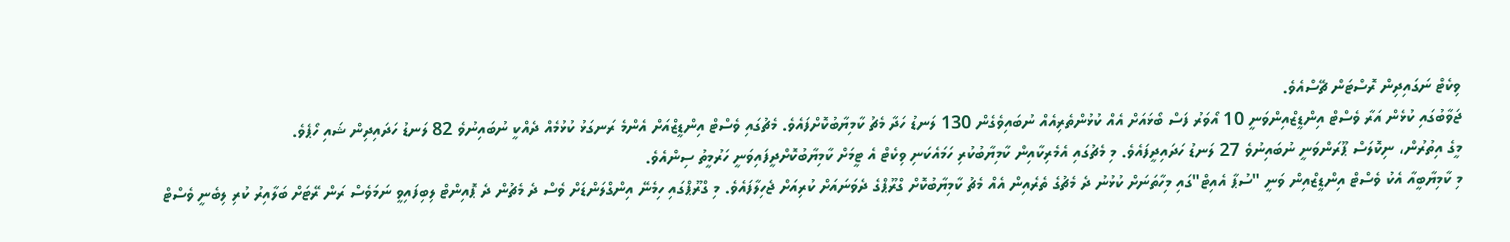ވިކެޓް ނަގައިދިން ރޮސްޓަން ޗޭސްއެވެ.
ޖަވާބުގައި ކުޅެން އަރާ ވެސްޓް އިންޑީޒްއިންވަނީ 10 އޯވަރު ފަސް ބޯޅައަށް އެއް ކުޅުންތެރިއެއް ނުބައިވެގެން 130 ލަނޑު ހަދާ މެޗު ކާމިޔާބުކޮށްފައެވެ. މެޗުގައި ވެސްޓް އިންޑީޒްއަށް އެންމެ ރަނގަޅު ކުޅުމެއް ދެއްކީ ނުބައިނުވެ 82 ލަނޑު ހަދައިދިން ޝައި ހޯޕެވެ.
މީގެ އިތުރުން، ނިކޮލަސް ޕޫރަންވަނީ ނުބައިނުވެ 27 ލަނޑު ހަދައިދީފައެވެ. މި މެޗުގައި އެމެރިކާއިން ކާމިޔާބުކުރި ހަމައެކަނި ވިކެޓް އެ ޓީމަށް ކާމިޔާބުކޮށްދީފައިވަނީ ހަރުމީތު ސިންއެވެ.
މި ކާމިޔާބީއާ އެކު ވެސްޓް އިންޑީޒްއިން ވަނީ "ސުޕާ އެއިޓް"ގައި މިހާތަނަށް ކުޅުނު ދެ މެޗުގެ ތެރެއިން އެއް މެޗު ކާމިޔާބުކޮށް ގްރޫޕްގެ ދެވަނައަށް ކުރިއަށް ޖެހިލާފައެވެ. މި ގްރޫޕްގައި ހިމެނޭ އިންގްލަންޑަށް ވެސް ދެ މެޗުން ދެ ޕޮއިންޓް ލިބިފައިވީ ނަމަވެސް ރަން ރޭޓަށް ބަލާއިރު ކުރި ލިބެނީ ވެސްޓް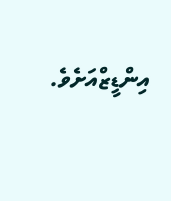އިންޑީޒްއަށެވެ.